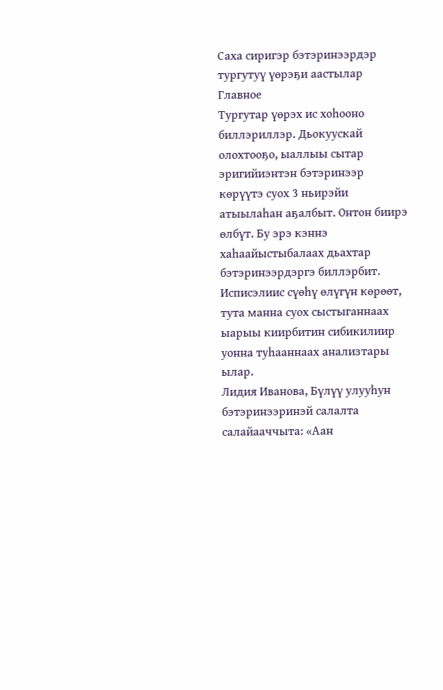Саха сиригэр бэтэринээрдэр тургутуү үөрэҕи аастылар
Главное
Тургутар үөрэх ис хоһооно биллэриллэр. Дьокуускай олохтооҕо, ыаллыы сытар эригийиэнтэн бэтэринээр көрүүтэ суох 3 ньирэйи атыылаһан аҕалбыт. Онтон биирэ өлбүт. Бу эрэ кэннэ хаһаайыстыбалаах дьахтар бэтэринээрдэргэ биллэрбит. Исписэлиис сүөһү өлүгүн көрөөт, тута манна суох сыстыганнаах ыарыы киирбитин сибикилиир уонна туһааннаах анализтары ылар.
Лидия Иванова, Бүлүү улууһун бэтэринээринэй салалта салайааччыта: «Аан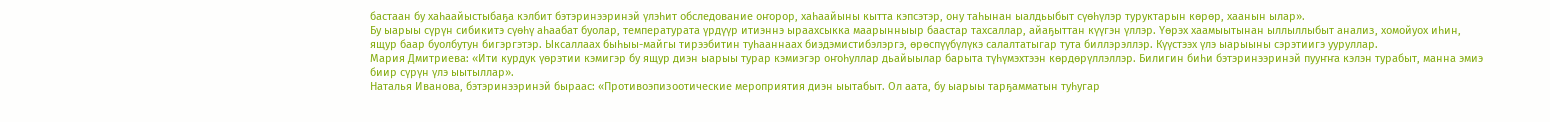бастаан бу хаһаайыстыбаҕа кэлбит бэтэринээринэй үлэһит обследование оҥорор, хаһаайыны кытта кэпсэтэр, ону таһынан ыалдьыбыт сүөһүлэр туруктарын көрөр, хаанын ылар».
Бу ыарыы сүрүн сибикитэ сүөһү аһаабат буолар, температурата үрдүүр итиэннэ ыраахсыкка маарынныыр баастар тахсаллар, айаҕыттан күүгэн үллэр. Үөрэх хаамыытынан ыллыллыбыт анализ, хомойуох иһин, ящур баар буолбутун бигэргэтэр. Ыксаллаах быһыы-майгы тирээбитин туһааннаах биэдэмистибэлэргэ, өрөспүүбүлүкэ салалтатыгар тута биллэрэллэр. Күүстээх үлэ ыарыыны сэрэтиигэ ууруллар.
Мария Дмитриева: «Ити курдук үөрэтии кэмигэр бу ящур диэн ыарыы турар кэмиэгэр оҥоһуллар дьайыылар барыта түһүмэхтээн көрдөрүллэллэр. Билигин биһи бэтэринээринэй пууҥҥа кэлэн турабыт, манна эмиэ биир сүрүн үлэ ыытыллар».
Наталья Иванова, бэтэринээринэй быраас: «Противоэпизоотические мероприятия диэн ыытабыт. Ол аата, бу ыарыы тарҕамматын туһугар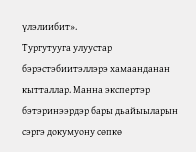үлэлиибит».
Тургутууга улуустар бэрэстэбиитэллэрэ хамаанданан кытталлар. Манна экспертэр бэтэринээрдэр бары дьайыыларын сэргэ докумуону сөпкө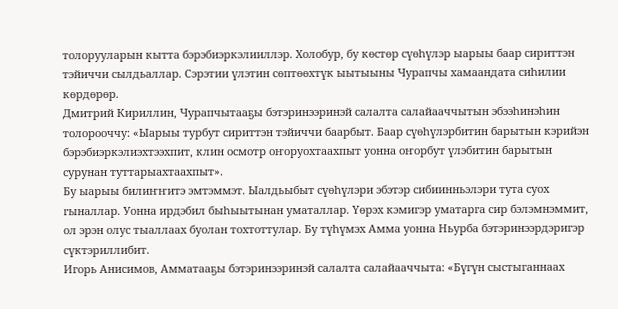толорууларын кытта бэрэбиэркэлииллэр. Холобур, бу көстөр сүөһүлэр ыарыы баар сириттэн тэйиччи сылдьаллар. Сэрэтии үлэтин сөптөөхтүк ыытыыны Чурапчы хамаандата сиһилии көрдөрөр.
Дмитрий Кириллин, Чурапчытааҕы бэтэринээринэй салалта салайааччытын эбээһинэһин толорооччу: «Ыарыы турбут сириттэн тэйиччи баарбыт. Баар сүөһүлэрбитин барытын кэрийэн бэрэбиэркэлиэхтээхпит, клин осмотр оҥоруохтаахпыт уонна оҥорбут үлэбитин барытын сурунан туттарыахтаахпыт».
Бу ыарыы билиҥҥитэ эмтэммэт. Ыалдьыбыт сүөһүлэри эбэтэр сибиинньэлэри тута суох гыналлар. Уонна ирдэбил быһыытынан уматаллар. Үөрэх кэмигэр уматарга сир бэлэмнэммит, ол эрэн олус тыаллаах буолан тохтоттулар. Бу түһүмэх Амма уонна Ньурба бэтэринээрдэригэр сүктэриллибит.
Игорь Анисимов, Амматааҕы бэтэринээринэй салалта салайааччыта: «Бүгүн сыстыганнаах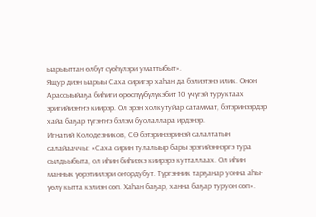ыарыыттан өлбүт сүөһүлэри уматтыбыт».
Ящур диэн ыарыы Саха сиригэр хаһан да бэлиэтэнэ илик. Онон Арассыыйаҕа биһиги өрөспүүбүлүкэбит 10 үчүгэй туруктаах эригийиэҥҥэ киирэр. Ол эрэн холкутуйар сатаммат, бэтэринээрдэр хайа баҕар түгэҥҥэ бэлэм буолаллара ирдэнэр.
Игнатий Колодезников, СӨ бэтэринээринэй салалтатын салайааччы: «Саха сирин тулалыыр бары эрэгийэннэргэ тура сылдьыбыта, ол иһин биһиэхэ киирэрэ кутталлаах. Ол иһин маннык үөрэтиилэри оҥордубут. Түргэнник тарҕанар уонна аһы-үөлү кытта кэлиэн сөп. Хаһан баҕар, ханна баҕар туруон сөп».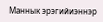Маннык эрэгийиэннэр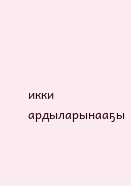икки ардыларынааҕы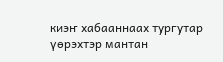киэҥ хабааннаах тургутар үөрэхтэр мантан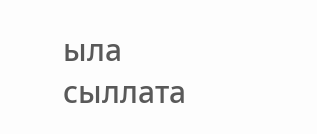ыла сыллата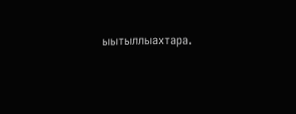ыытыллыахтара.